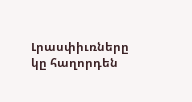Լրասփիւռները կը հաղորդեն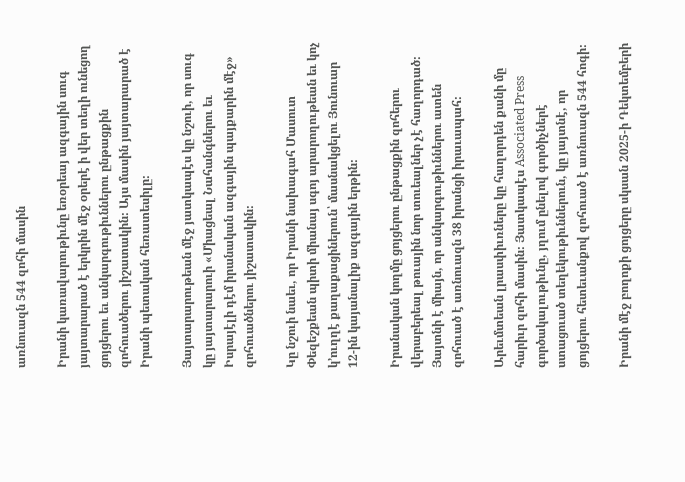առնուազն 544 զոհի մասին

Իրանի կառավարութիւնը եռօրեայ ազգային սուգ յայտարարած է երկրին մէջ օրերէ ի վեր տեղի ունեցող ցոյցերու եւ անկարգութիւններու ընթացքին զոհուածերու յիշատակին։ Այս մասին յայտարարած է Իրանի պետական հեռատեսիլը։

Յայտարարութեան մէջ յատկապէս կը նշուի, որ սուգ կը յայտարարուի «Միացեալ Նահանգներու եւ Իսրայէլի դէմ իրանական ազգային պայքարին մէջ» զոհուածներու յիշատակին։

Կը նշուի նաեւ, որ Իրանի նախագահ Մասուտ Փեզեշքեան պիտի միանայ սգոյ արարողութեան եւ կոչ կ՚ուղղէ քաղաքացիներուն՝ մասնակցելու Յունուար 12-ին կայանալիք ազգային երթին։

Իրանական կողմը ցոյցերու ընթացքին զոհերու վերաբերեալ թուային նոր տուեալներ չէ հաղորդած։ Յայտնի է միայն, որ անկարգութիւններու ատեն զոհուած է առնուազն 38 իրանցի իրաւապահ։

Արեւմտեան լրասփիւռները կը հաղորդեն քանի մը հարիւր զոհի մասին։ Յատկապէս Associated Press գործակալութիւնը, յղում ընելով գործիչներէ ստացուած տեղեկութիւններուն, կը յայտնէ, որ ցոյցերու հետեւանքով զոհուած է առնուազն 544 հոգի։

Իրանի մէջ բողոքի ցոյցերը սկսան 2025-ի Դեկտեմբերի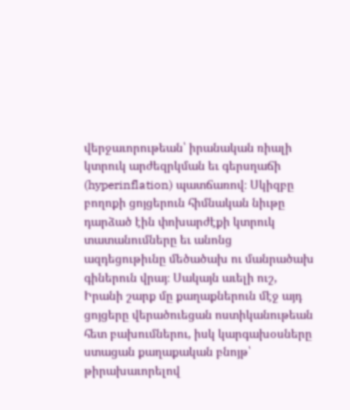վերջաւորութեան՝ իրանական ռիալի կտրուկ արժեզրկման եւ գերսղաճի (hyperinflation) պատճառով։ Սկիզբը բողոքի ցոյցերուն հիմնական նիւթը դարձած էին փոխարժէքի կտրուկ տատանումները եւ անոնց ազդեցութիւնը մեծածախ ու մանրածախ գիներուն վրայ։ Սակայն աւելի ուշ, Իրանի շարք մը քաղաքներուն մէջ այդ ցոյցերը վերածուեցան ոստիկանութեան հետ բախումներու, իսկ կարգախօսները ստացան քաղաքական բնոյթ՝ թիրախաւորելով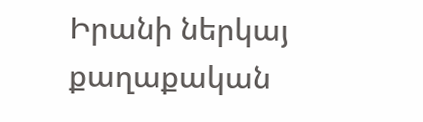Իրանի ներկայ քաղաքական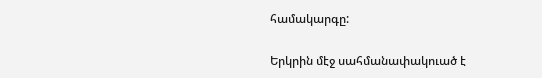համակարգը:

Երկրին մէջ սահմանափակուած է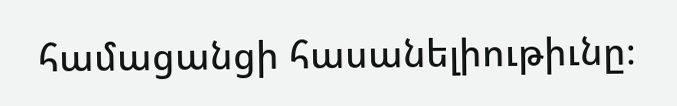համացանցի հասանելիութիւնը։